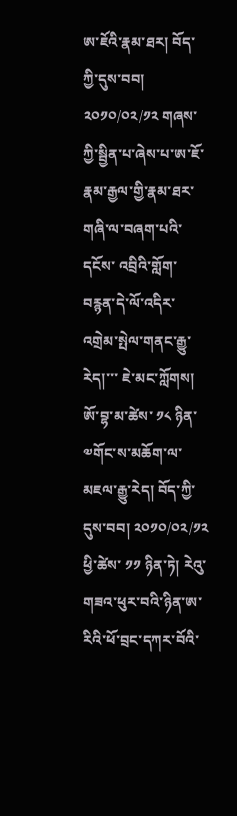ཨ་ཇོའི་རྣམ་ཐར། བོད་ཀྱི་དུས་བབ། ༢༠༡༠/༠༢/༡༢ གཞས་ཀྱི་སྦྱིན་པ་ཞེས་པ་ཨ་ཇོ་རྣམ་རྒྱལ་གྱི་རྣམ་ཐར་གཞི་ལ་བཞག་པའི་དངོས་ འབྲིའི་གློག་བརྙན་དེ་ལོ་འདིར་འགྲེམ་སྤེལ་གནང་རྒྱུ་རེད།་་་ ཇེ་མང་ཀློགས།
ཨོ་བྷ་མ་ཚེས་ ༡༨ ཉིན་༧གོང་ས་མཆོག་ལ་མཇལ་རྒྱུ་རེད། བོད་ཀྱི་དུས་བབ། ༢༠༡༠/༠༢/༡༢ ཕྱི་ཚེས་ ༡༡ ཉིན་ཏེ། རེའུ་གཟའ་ཕུར་བའི་ཉིན་ཨ་རིའི་ཕོ་བྲང་དཀར་བོའི་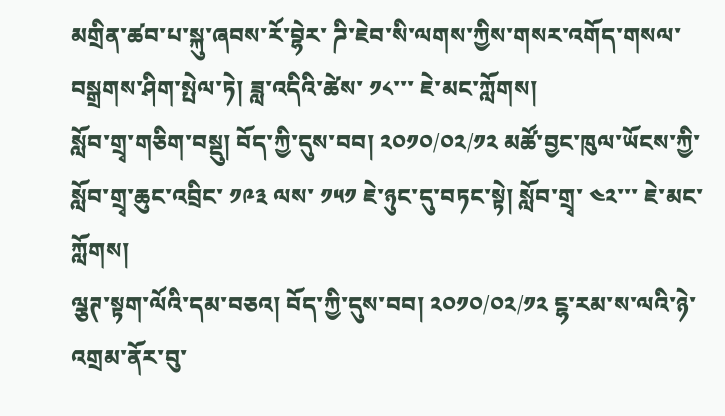མགྲིན་ཚབ་པ་སྐུ་ཞབས་རོ་བྷེར་ ཌི་ཇེབ་སི་ལགས་ཀྱིས་གསར་འགོད་གསལ་བསྒྲགས་ཤིག་སྤེལ་ཏེ། ཟླ་འདིའི་ཚེས་ ༡༨་་་ ཇེ་མང་ཀློགས།
སློབ་གྲྭ་གཅིག་བསྡུ། བོད་ཀྱི་དུས་བབ། ༢༠༡༠/༠༢/༡༢ མཚོ་བྱང་ཁུལ་ཡོངས་ཀྱི་སློབ་གྲྭ་ཆུང་འབྲིང་ ༡༩༣ ལས་ ༡༥༡ ཇེ་ཉུང་དུ་བཏང་སྟེ། སློབ་གྲྭ་ ༤༢་་་ ཇེ་མང་ཀློགས།
ལྕཊ་སྟག་ལོའི་དམ་བཅའ། བོད་ཀྱི་དུས་བབ། ༢༠༡༠/༠༢/༡༢ ངྷ་རམ་ས་ལའི་ཉེ་འགྲམ་ནོར་བུ་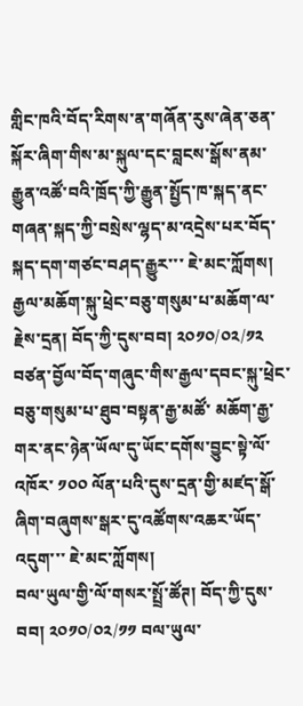གླིང་ཁའི་བོད་རིགས་ན་གཞོན་རུས་ཞེན་ཅན་སྐོར་ཞིག་གིས་མ་སྐུལ་དང་བླངས་སྒོས་ནམ་རྒྱུན་འཚོ་བའི་ཁྲོད་ཀྱི་རྒྱུན་སྤྱོད་ཁ་སྐད་ནང་གཞན་སྐད་ཀྱི་བསྲེས་ལྷད་མ་འདྲེས་པར་བོད་སྐད་དག་གཙང་བཤད་རྒྱུར་་་ ཇེ་མང་ཀློགས།
རྒྱལ་མཆོག་སྐུ་ཕྲེང་བཅུ་གསུམ་པ་མཆོག་ལ་རྗེས་དྲན། བོད་ཀྱི་དུས་བབ། ༢༠༡༠/༠༢/༡༢ བཙན་བྱོལ་བོད་གཞུང་གིས་རྒྱལ་དབང་སྐུ་ཕྲེང་བཅུ་གསུམ་པ་ཐུབ་བསྟན་རྒྱ་མཚོ་ མཆོག་རྒྱ་གར་ནང་ཉེན་ཡོལ་དུ་ཡོང་དགོས་བྱུང་སྟེ་ལོ་འཁོར་ ༡༠༠ ལོན་པའི་དུས་དྲན་གྱི་མཛད་སྒོ་ཞིག་བཞུགས་སྒར་དུ་འཚོགས་འཆར་ཡོད་འདུག་་་ ཇེ་མང་ཀློགས།
བལ་ཡུལ་གྱི་ལོ་གསར་སྤྲོ་ཚོཊ། བོད་ཀྱི་དུས་བབ། ༢༠༡༠/༠༢/༡༡ བལ་ཡུལ་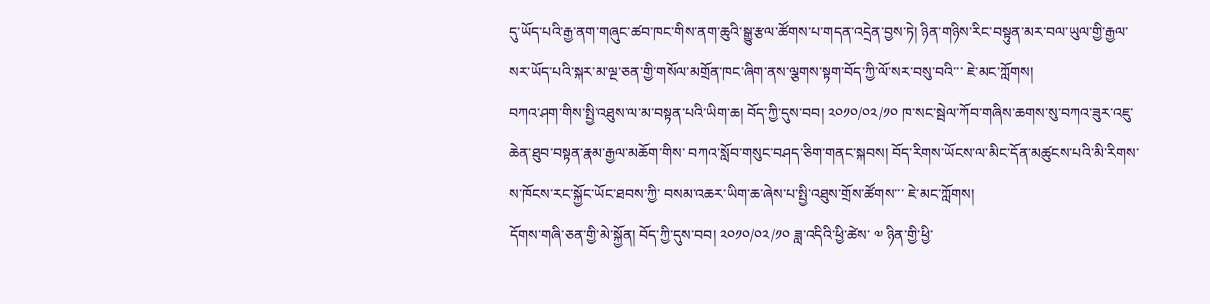དུ་ཡོད་པའི་རྒྱ་ནག་གཞུང་ཚབ་ཁང་གིས་ནག་ཆུའི་སྒྱུ་རྩལ་ཚོགས་པ་གདན་འདྲེན་བྱས་ཏེ། ཉིན་གཉིས་རིང་བསྟུན་མར་བལ་ཡུལ་གྱི་རྒྱལ་སར་ཡོད་པའི་སྐར་མ་ལྔ་ཅན་གྱི་གསོལ་མགྲོན་ཁང་ཞིག་ནས་ལྕགས་སྟག་བོད་ཀྱི་ལོ་སར་བསུ་བའི་་་ ཇེ་མང་ཀློགས།
བཀའ་ཤག་གིས་སྤྱི་འཐུས་ལ་མ་བསྟན་པའི་ཡིག་ཆ། བོད་ཀྱི་དུས་བབ། ༢༠༡༠/༠༢/༡༠ ཁ་སང་སྦེལ་ཀོབ་གཞིས་ཆགས་སུ་བཀའ་ཟུར་འཇུ་ཆེན་ཐུབ་བསྟན་རྣམ་རྒྱལ་མཆོག་གིས་ བཀའ་སློབ་གསུང་བཤད་ཅིག་གནང་སྐབས། བོད་རིགས་ཡོངས་ལ་མིང་དོན་མཚུངས་པའི་མི་རིགས་ས་ཁོངས་རང་སྐྱོང་ཡོང་ཐབས་ཀྱི་ བསམ་འཆར་ཡིག་ཆ་ཞེས་པ་སྤྱི་འཐུས་གྲོས་ཚོགས་་་ ཇེ་མང་ཀློགས།
དོགས་གཞི་ཅན་གྱི་མེ་སྐྱོན། བོད་ཀྱི་དུས་བབ། ༢༠༡༠/༠༢/༡༠ ཟླ་འདིའི་ཕྱི་ཚེས་ ༧ ཉིན་གྱི་ཕྱི་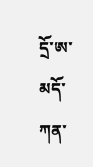དྲོ་ཨ་མདོ་ཀན་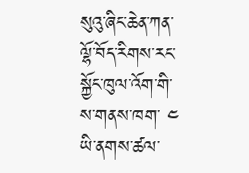སུའུ་ཞིང་ཆེན་ཀན་ལྷོ་བོད་རིགས་རང་སྐྱོང་ཁུལ་འོག་གི་ས་གནས་ཁག་ ༤ ཡི་ནགས་ཚལ་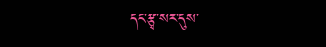དང་རྩྭ་སར་དུས་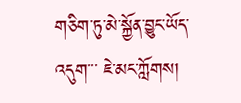གཅིག་ཏུ་མེ་སྐྱོན་བྱུང་ཡོད་འདུག་་་ ཇེ་མང་ཀློགས།